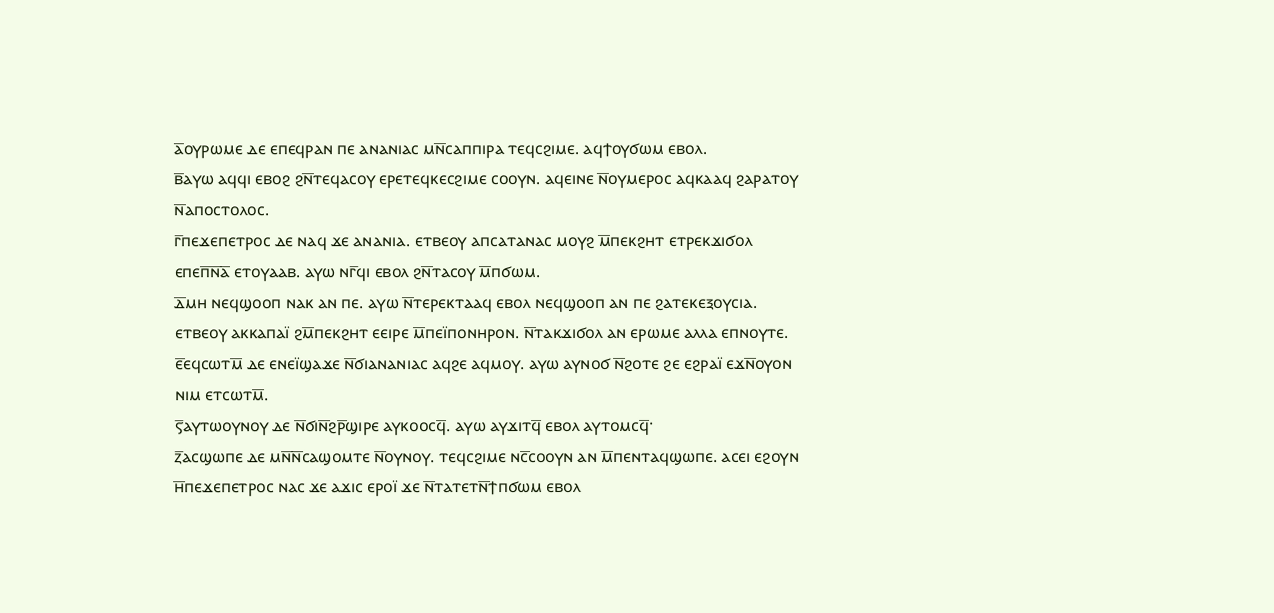ⲁ̅ⲟⲩⲣⲱⲙⲉ ⲇⲉ ⲉⲡⲉϥⲣⲁⲛ ⲡⲉ ⲁⲛⲁⲛⲓⲁⲥ ⲙⲛ̅ⲥⲁⲡⲡⲓⲣⲁ ⲧⲉϥⲥϩⲓⲙⲉ. ⲁϥϯⲟⲩϭⲱⲙ ⲉⲃⲟⲗ.
ⲃ̅ⲁⲩⲱ ⲁϥϥⲓ ⲉⲃⲟϩ ϩⲛ̅ⲧⲉϥⲁⲥⲟⲩ ⲉⲣⲉⲧⲉϥⲕⲉⲥϩⲓⲙⲉ ⲥⲟⲟⲩⲛ. ⲁϥⲉⲓⲛⲉ ⲛ̅ⲟⲩⲙⲉⲣⲟⲥ ⲁϥⲕⲁⲁϥ ϩⲁⲣⲁⲧⲟⲩ ⲛ̅ⲁⲡⲟⲥⲧⲟⲗⲟⲥ.
ⲅ̅ⲡⲉϫⲉⲡⲉⲧⲣⲟⲥ ⲇⲉ ⲛⲁϥ ϫⲉ ⲁⲛⲁⲛⲓⲁ. ⲉⲧⲃⲉⲟⲩ ⲁⲡⲥⲁⲧⲁⲛⲁⲥ ⲙⲟⲩϩ ⲙ̅ⲡⲉⲕϩⲏⲧ ⲉⲧⲣⲉⲕϫⲓϭⲟⲗ ⲉⲡⲉⲡ̅ⲛ̅ⲁ̅ ⲉⲧⲟⲩⲁⲁⲃ. ⲁⲩⲱ ⲛⲅ̅ϥⲓ ⲉⲃⲟⲗ ϩⲛ̅ⲧⲁⲥⲟⲩ ⲙ̅ⲡϭⲱⲙ.
ⲇ̅ⲙⲏ ⲛⲉϥϣⲟⲟⲡ ⲛⲁⲕ ⲁⲛ ⲡⲉ. ⲁⲩⲱ ⲛ̅ⲧⲉⲣⲉⲕⲧⲁⲁϥ ⲉⲃⲟⲗ ⲛⲉϥϣⲟⲟⲡ ⲁⲛ ⲡⲉ ϩⲁⲧⲉⲕⲉⲝⲟⲩⲥⲓⲁ. ⲉⲧⲃⲉⲟⲩ ⲁⲕⲕⲁⲡⲁⲓ̈ ϩⲙ̅ⲡⲉⲕϩⲏⲧ ⲉⲉⲓⲣⲉ ⲙ̅ⲡⲉⲓ̈ⲡⲟⲛⲏⲣⲟⲛ. ⲛ̅ⲧⲁⲕϫⲓϭⲟⲗ ⲁⲛ ⲉⲣⲱⲙⲉ ⲁⲗⲗⲁ ⲉⲡⲛⲟⲩⲧⲉ.
ⲉ̅ⲉϥⲥⲱⲧⲙ̅ ⲇⲉ ⲉⲛⲉⲓ̈ϣⲁϫⲉ ⲛ̅ϭⲓⲁⲛⲁⲛⲓⲁⲥ ⲁϥϩⲉ ⲁϥⲙⲟⲩ. ⲁⲩⲱ ⲁⲩⲛⲟϭ ⲛ̅ϩⲟⲧⲉ ϩⲉ ⲉϩⲣⲁⲓ̈ ⲉϫⲛ̅ⲟⲩⲟⲛ ⲛⲓⲙ ⲉⲧⲥⲱⲧⲙ̅.
ⲋ̅ⲁⲩⲧⲱⲟⲩⲛⲟⲩ ⲇⲉ ⲛ̅ϭⲓⲛ̅ϩⲣ̅ϣⲓⲣⲉ ⲁⲩⲕⲟⲟⲥϥ̅. ⲁⲩⲱ ⲁⲩϫⲓⲧϥ̅ ⲉⲃⲟⲗ ⲁⲩⲧⲟⲙⲥϥ̅·
ⲍ̅ⲁⲥϣⲱⲡⲉ ⲇⲉ ⲙⲛ̅ⲛ̅ⲥⲁϣⲟⲙⲧⲉ ⲛ̅ⲟⲩⲛⲟⲩ. ⲧⲉϥⲥϩⲓⲙⲉ ⲛⲥ̅ⲥⲟⲟⲩⲛ ⲁⲛ ⲙ̅ⲡⲉⲛⲧⲁϥϣⲱⲡⲉ. ⲁⲥⲉⲓ ⲉϩⲟⲩⲛ
ⲏ̅ⲡⲉϫⲉⲡⲉⲧⲣⲟⲥ ⲛⲁⲥ ϫⲉ ⲁϫⲓⲥ ⲉⲣⲟⲓ̈ ϫⲉ ⲛ̅ⲧⲁⲧⲉⲧⲛ̅ϯⲡϭⲱⲙ ⲉⲃⲟⲗ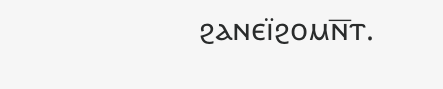ϩⲁⲛⲉⲓ̈ϩⲟⲙⲛ̅ⲧ.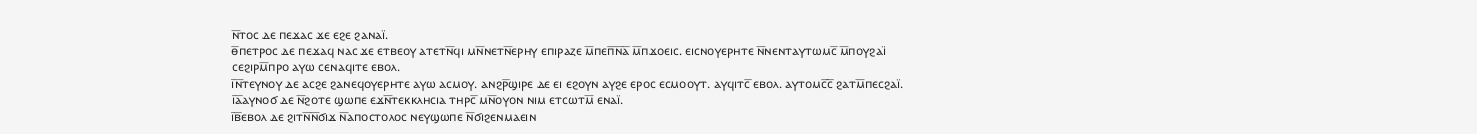ⲛ̅ⲧⲟⲥ ⲇⲉ ⲡⲉϫⲁⲥ ϫⲉ ⲉϩⲉ ϩⲁⲛⲁⲓ̈.
ⲑ̅ⲡⲉⲧⲣⲟⲥ ⲇⲉ ⲡⲉϫⲁϥ ⲛⲁⲥ ϫⲉ ⲉⲧⲃⲉⲟⲩ ⲁⲧⲉⲧⲛ̅ϥⲓ ⲙⲛ̅ⲛⲉⲧⲛ̅ⲉⲣⲏⲩ ⲉⲡⲓⲣⲁⲍⲉ ⲙ̅ⲡⲉⲡ̅ⲛ̅ⲁ̅ ⲙ̅ⲡϫⲟⲉⲓⲥ. ⲉⲓⲥⲛⲟⲩⲉⲣⲏⲧⲉ ⲛ̅ⲛⲉⲛⲧⲁⲩⲧⲱⲙⲥ̅ ⲙ̅ⲡⲟⲩϩⲁⲓ̈ ⲥⲉϩⲓⲣⲙ̅ⲡⲣⲟ ⲁⲩⲱ ⲥⲉⲛⲁϥⲓⲧⲉ ⲉⲃⲟⲗ.
ⲓ̅ⲛ̅ⲧⲉⲩⲛⲟⲩ ⲇⲉ ⲁⲥϩⲉ ϩⲁⲛⲉϥⲟⲩⲉⲣⲏⲧⲉ ⲁⲩⲱ ⲁⲥⲙⲟⲩ. ⲁⲛϩⲣ̅ϣⲓⲣⲉ ⲇⲉ ⲉⲓ ⲉϩⲟⲩⲛ ⲁⲩϩⲉ ⲉⲣⲟⲥ ⲉⲥⲙⲟⲟⲩⲧ. ⲁⲩϥⲓⲧⲥ̅ ⲉⲃⲟⲗ. ⲁⲩⲧⲟⲙⲥ̅ⲥ̅ ϩⲁⲧⲙ̅ⲡⲉⲥϩⲁⲓ̈.
ⲓ̅ⲁ̅ⲁⲩⲛⲟϭ ⲇⲉ ⲛ̅ϩⲟⲧⲉ ϣⲱⲡⲉ ⲉϫⲛ̅ⲧⲉⲕⲕⲗⲏⲥⲓⲁ ⲧⲏⲣⲥ̅ ⲙⲛ̅ⲟⲩⲟⲛ ⲛⲓⲙ ⲉⲧⲥⲱⲧⲙ̅ ⲉⲛⲁⲓ̈.
ⲓ̅ⲃ̅ⲉⲃⲟⲗ ⲇⲉ ϩⲓⲧⲛ̅ⲛ̅ϭⲓϫ ⲛ̅ⲁⲡⲟⲥⲧⲟⲗⲟⲥ ⲛⲉⲩϣⲱⲡⲉ ⲛ̅ϭⲓϩⲉⲛⲙⲁⲉⲓⲛ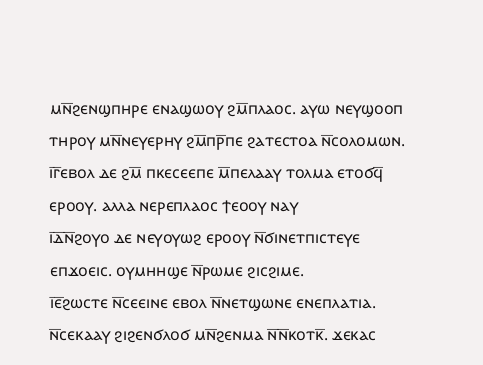ⲙⲛ̅ϩⲉⲛϣⲡⲏⲣⲉ ⲉⲛⲁϣⲱⲟⲩ ϩⲙ̅ⲡⲗⲁⲟⲥ. ⲁⲩⲱ ⲛⲉⲩϣⲟⲟⲡ ⲧⲏⲣⲟⲩ ⲙⲛ̅ⲛⲉⲩⲉⲣⲏⲩ ϩⲙ̅ⲡⲣ̅ⲡⲉ ϩⲁⲧⲉⲥⲧⲟⲁ ⲛ̅ⲥⲟⲗⲟⲙⲱⲛ.
ⲓ̅ⲅ̅ⲉⲃⲟⲗ ⲇⲉ ϩⲙ̅ ⲡⲕⲉⲥⲉⲉⲡⲉ ⲙ̅ⲡⲉⲗⲁⲁⲩ ⲧⲟⲗⲙⲁ ⲉⲧⲟϭϥ̅ ⲉⲣⲟⲟⲩ. ⲁⲗⲗⲁ ⲛⲉⲣⲉⲡⲗⲁⲟⲥ ϯⲉⲟⲟⲩ ⲛⲁⲩ
ⲓ̅ⲇ̅ⲛ̅ϩⲟⲩⲟ ⲇⲉ ⲛⲉⲩⲟⲩⲱϩ ⲉⲣⲟⲟⲩ ⲛ̅ϭⲓⲛⲉⲧⲡⲓⲥⲧⲉⲩⲉ ⲉⲡϫⲟⲉⲓⲥ. ⲟⲩⲙⲏⲏϣⲉ ⲛ̅ⲣⲱⲙⲉ ϩⲓⲥϩⲓⲙⲉ.
ⲓ̅ⲉ̅ϩⲱⲥⲧⲉ ⲛ̅ⲥⲉⲉⲓⲛⲉ ⲉⲃⲟⲗ ⲛ̅ⲛⲉⲧϣⲱⲛⲉ ⲉⲛⲉⲡⲗⲁⲧⲓⲁ. ⲛ̅ⲥⲉⲕⲁⲁⲩ ϩⲓϩⲉⲛϭⲗⲟϭ ⲙⲛ̅ϩⲉⲛⲙⲁ ⲛ̅ⲛ̅ⲕⲟⲧⲕ̅. ϫⲉⲕⲁⲥ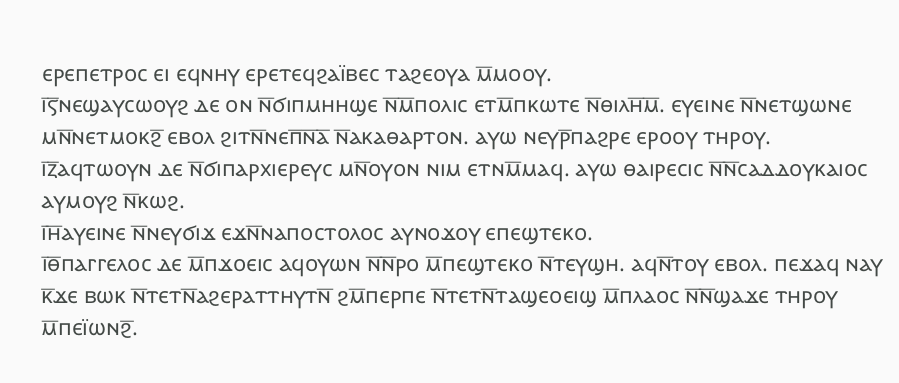ⲉⲣⲉⲡⲉⲧⲣⲟⲥ ⲉⲓ ⲉϥⲛⲏⲩ ⲉⲣⲉⲧⲉϥϩⲁⲓ̈ⲃⲉⲥ ⲧⲁϩⲉⲟⲩⲁ ⲙ̅ⲙⲟⲟⲩ.
ⲓ̅ⲋ̅ⲛⲉϣⲁⲩⲥⲱⲟⲩϩ ⲇⲉ ⲟⲛ ⲛ̅ϭⲓⲡⲙⲏⲏϣⲉ ⲛ̅ⲙ̅ⲡⲟⲗⲓⲥ ⲉⲧⲙ̅ⲡⲕⲱⲧⲉ ⲛ̅ⲑⲓⲗⲏ̅ⲙ̅. ⲉⲩⲉⲓⲛⲉ ⲛ̅ⲛⲉⲧϣⲱⲛⲉ ⲙⲛ̅ⲛⲉⲧⲙⲟⲕϩ̅ ⲉⲃⲟⲗ ϩⲓⲧⲛ̅ⲛⲉⲡ̅ⲛ̅ⲁ̅ ⲛ̅ⲁⲕⲁⲑⲁⲣⲧⲟⲛ. ⲁⲩⲱ ⲛⲉⲩⲣ̅ⲡⲁϩⲣⲉ ⲉⲣⲟⲟⲩ ⲧⲏⲣⲟⲩ.
ⲓ̅ⲍ̅ⲁϥⲧⲱⲟⲩⲛ ⲇⲉ ⲛ̅ϭⲓⲡⲁⲣⲭⲓⲉⲣⲉⲩⲥ ⲙⲛ̅ⲟⲩⲟⲛ ⲛⲓⲙ ⲉⲧⲛⲙ̅ⲙⲁϥ. ⲁⲩⲱ ⲑⲁⲓⲣⲉⲥⲓⲥ ⲛ̅ⲛ̅ⲥⲁⲇⲇⲟⲩⲕⲁⲓⲟⲥ ⲁⲩⲙⲟⲩϩ ⲛ̅ⲕⲱϩ.
ⲓ̅ⲏ̅ⲁⲩⲉⲓⲛⲉ ⲛ̅ⲛⲉⲩϭⲓϫ ⲉϫⲛ̅ⲛⲁⲡⲟⲥⲧⲟⲗⲟⲥ ⲁⲩⲛⲟϫⲟⲩ ⲉⲡⲉϣⲧⲉⲕⲟ.
ⲓ̅ⲑ̅ⲡⲁⲅⲅⲉⲗⲟⲥ ⲇⲉ ⲙ̅ⲡϫⲟⲉⲓⲥ ⲁϥⲟⲩⲱⲛ ⲛ̅ⲛ̅ⲣⲟ ⲙ̅ⲡⲉϣⲧⲉⲕⲟ ⲛ̅ⲧⲉⲩϣⲏ. ⲁϥⲛ̅ⲧⲟⲩ ⲉⲃⲟⲗ. ⲡⲉϫⲁϥ ⲛⲁⲩ
ⲕ̅ϫⲉ ⲃⲱⲕ ⲛ̅ⲧⲉⲧⲛ̅ⲁϩⲉⲣⲁⲧⲧⲏⲩⲧⲛ̅ ϩⲙ̅ⲡⲉⲣⲡⲉ ⲛ̅ⲧⲉⲧⲛ̅ⲧⲁϣⲉⲟⲉⲓϣ ⲙ̅ⲡⲗⲁⲟⲥ ⲛ̅ⲛ̅ϣⲁϫⲉ ⲧⲏⲣⲟⲩ ⲙ̅ⲡⲉⲓ̈ⲱⲛϩ̅.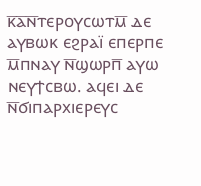ⲕ̅ⲁ̅ⲛ̅ⲧⲉⲣⲟⲩⲥⲱⲧⲙ̅ ⲇⲉ ⲁⲩⲃⲱⲕ ⲉϩⲣⲁⲓ̈ ⲉⲡⲉⲣⲡⲉ ⲙ̅ⲡⲛⲁⲩ ⲛ̅ϣⲱⲣⲡ̅ ⲁⲩⲱ ⲛⲉⲩϯⲥⲃⲱ. ⲁϥⲉⲓ ⲇⲉ ⲛ̅ϭⲓⲡⲁⲣⲭⲓⲉⲣⲉⲩⲥ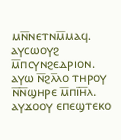ⲙⲛ̅ⲛⲉⲧⲛⲙ̅ⲙⲁϥ. ⲁⲩⲥⲱⲟⲩϩ ⲙ̅ⲡⲥⲩⲛϩⲉⲇⲣⲓⲟⲛ. ⲁⲩⲱ ⲛ̅ϩⲗ̅ⲗⲟ ⲧⲏⲣⲟⲩ ⲛ̅ⲛ̅ϣⲏⲣⲉ ⲙ̅ⲡⲓ̅ⲏ̅ⲗ. ⲁⲩϫⲟⲟⲩ ⲉⲡⲉϣⲧⲉⲕⲟ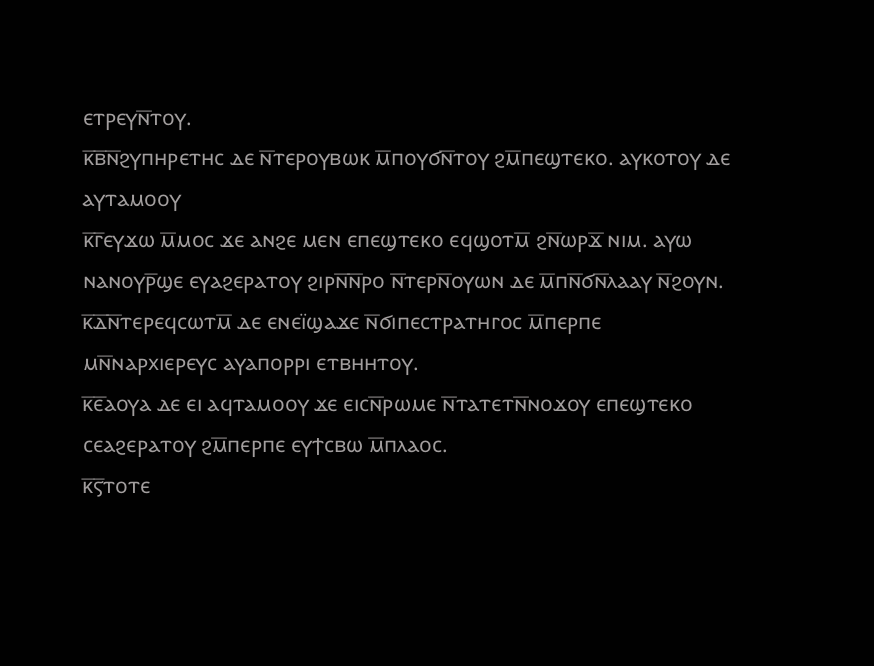ⲉⲧⲣⲉⲩⲛ̅ⲧⲟⲩ.
ⲕ̅ⲃ̅ⲛ̅ϩⲩⲡⲏⲣⲉⲧⲏⲥ ⲇⲉ ⲛ̅ⲧⲉⲣⲟⲩⲃⲱⲕ ⲙ̅ⲡⲟⲩϭⲛ̅ⲧⲟⲩ ϩⲙ̅ⲡⲉϣⲧⲉⲕⲟ. ⲁⲩⲕⲟⲧⲟⲩ ⲇⲉ ⲁⲩⲧⲁⲙⲟⲟⲩ
ⲕ̅ⲅ̅ⲉⲩϫⲱ ⲙ̅ⲙⲟⲥ ϫⲉ ⲁⲛϩⲉ ⲙⲉⲛ ⲉⲡⲉϣⲧⲉⲕⲟ ⲉϥϣⲟⲧⲙ̅ ϩⲛ̅ⲱⲣϫ̅ ⲛⲓⲙ. ⲁⲩⲱ ⲛⲁⲛⲟⲩⲣ̅ϣⲉ ⲉⲩⲁϩⲉⲣⲁⲧⲟⲩ ϩⲓⲣⲛ̅ⲛ̅ⲣⲟ ⲛ̅ⲧⲉⲣⲛ̅ⲟⲩⲱⲛ ⲇⲉ ⲙ̅ⲡⲛ̅ϭⲛ̅ⲗⲁⲁⲩ ⲛ̅ϩⲟⲩⲛ.
ⲕ̅ⲇ̅ⲛ̅ⲧⲉⲣⲉϥⲥⲱⲧⲙ̅ ⲇⲉ ⲉⲛⲉⲓ̈ϣⲁϫⲉ ⲛ̅ϭⲓⲡⲉⲥⲧⲣⲁⲧⲏⲅⲟⲥ ⲙ̅ⲡⲉⲣⲡⲉ ⲙⲛ̅ⲛⲁⲣⲭⲓⲉⲣⲉⲩⲥ ⲁⲩⲁⲡⲟⲣⲣⲓ ⲉⲧⲃⲏⲏⲧⲟⲩ.
ⲕ̅ⲉ̅ⲁⲟⲩⲁ ⲇⲉ ⲉⲓ ⲁϥⲧⲁⲙⲟⲟⲩ ϫⲉ ⲉⲓⲥⲛ̅ⲣⲱⲙⲉ ⲛ̅ⲧⲁⲧⲉⲧⲛ̅ⲛⲟϫⲟⲩ ⲉⲡⲉϣⲧⲉⲕⲟ ⲥⲉⲁϩⲉⲣⲁⲧⲟⲩ ϩⲙ̅ⲡⲉⲣⲡⲉ ⲉⲩϯⲥⲃⲱ ⲙ̅ⲡⲗⲁⲟⲥ.
ⲕ̅ⲋ̅ⲧⲟⲧⲉ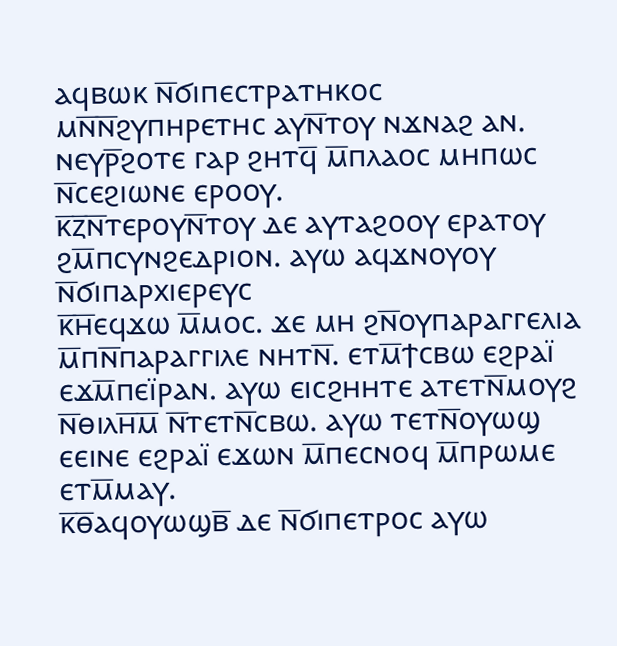ⲁϥⲃⲱⲕ ⲛ̅ϭⲓⲡⲉⲥⲧⲣⲁⲧⲏⲕⲟⲥ ⲙⲛ̅ⲛ̅ϩⲩⲡⲏⲣⲉⲧⲏⲥ ⲁⲩⲛ̅ⲧⲟⲩ ⲛϫⲛⲁϩ ⲁⲛ. ⲛⲉⲩⲣ̅ϩⲟⲧⲉ ⲅⲁⲣ ϩⲏⲧϥ̅ ⲙ̅ⲡⲗⲁⲟⲥ ⲙⲏⲡⲱⲥ ⲛ̅ⲥⲉϩⲓⲱⲛⲉ ⲉⲣⲟⲟⲩ.
ⲕ̅ⲍ̅ⲛ̅ⲧⲉⲣⲟⲩⲛ̅ⲧⲟⲩ ⲇⲉ ⲁⲩⲧⲁϩⲟⲟⲩ ⲉⲣⲁⲧⲟⲩ ϩⲙ̅ⲡⲥⲩⲛϩⲉⲇⲣⲓⲟⲛ. ⲁⲩⲱ ⲁϥϫⲛⲟⲩⲟⲩ ⲛ̅ϭⲓⲡⲁⲣⲭⲓⲉⲣⲉⲩⲥ
ⲕ̅ⲏ̅ⲉϥϫⲱ ⲙ̅ⲙⲟⲥ. ϫⲉ ⲙⲏ ϩⲛ̅ⲟⲩⲡⲁⲣⲁⲅⲅⲉⲗⲓⲁ ⲙ̅ⲡⲛ̅ⲡⲁⲣⲁⲅⲅⲓⲗⲉ ⲛⲏⲧⲛ̅. ⲉⲧⲙ̅ϯⲥⲃⲱ ⲉϩⲣⲁⲓ̈ ⲉϫⲙ̅ⲡⲉⲓ̈ⲣⲁⲛ. ⲁⲩⲱ ⲉⲓⲥϩⲏⲏⲧⲉ ⲁⲧⲉⲧⲛ̅ⲙⲟⲩϩ ⲛ̅ⲑⲓⲗⲏ̅ⲙ̅ ⲛ̅ⲧⲉⲧⲛ̅ⲥⲃⲱ. ⲁⲩⲱ ⲧⲉⲧⲛ̅ⲟⲩⲱϣ ⲉⲉⲓⲛⲉ ⲉϩⲣⲁⲓ̈ ⲉϫⲱⲛ ⲙ̅ⲡⲉⲥⲛⲟϥ ⲙ̅ⲡⲣⲱⲙⲉ ⲉⲧⲙ̅ⲙⲁⲩ.
ⲕ̅ⲑ̅ⲁϥⲟⲩⲱϣⲃ̅ ⲇⲉ ⲛ̅ϭⲓⲡⲉⲧⲣⲟⲥ ⲁⲩⲱ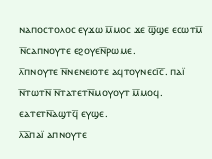ⲛⲁⲡⲟⲥⲧⲟⲗⲟⲥ ⲉⲩϫⲱ ⲙ̅ⲙⲟⲥ ϫⲉ ϣ̅ϣⲉ ⲉⲥⲱⲧⲙ̅ ⲛ̅ⲥⲁⲡⲛⲟⲩⲧⲉ ⲉϩⲟⲩⲉⲛ̅ⲣⲱⲙⲉ.
ⲗ̅ⲡⲛⲟⲩⲧⲉ ⲛ̅ⲛⲉⲛⲉⲓⲟⲧⲉ ⲁϥⲧⲟⲩⲛⲉⲥⲓ̅ⲥ̅. ⲡⲁⲓ̈ ⲛ̅ⲧⲱⲧⲛ̅ ⲛ̅ⲧⲁⲧⲉⲧⲛ̅ⲙⲟⲩⲟⲩⲧ ⲙ̅ⲙⲟϥ. ⲉⲁⲧⲉⲧⲛ̅ⲁϣⲧϥ̅ ⲉⲩϣⲉ.
ⲗ̅ⲁ̅ⲡⲁⲓ̈ ⲁⲡⲛⲟⲩⲧⲉ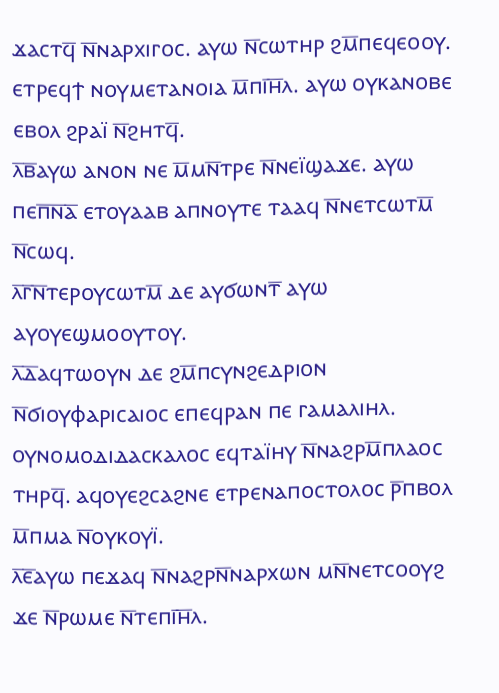ϫⲁⲥⲧϥ̅ ⲛ̅ⲛⲁⲣⲭⲓⲅⲟⲥ. ⲁⲩⲱ ⲛ̅ⲥⲱⲧⲏⲣ ϩⲙ̅ⲡⲉϥⲉⲟⲟⲩ. ⲉⲧⲣⲉϥϯ ⲛⲟⲩⲙⲉⲧⲁⲛⲟⲓⲁ ⲙ̅ⲡⲓ̅ⲏ̅ⲗ. ⲁⲩⲱ ⲟⲩⲕⲁⲛⲟⲃⲉ ⲉⲃⲟⲗ ϩⲣⲁⲓ̈ ⲛ̅ϩⲏⲧϥ̅.
ⲗ̅ⲃ̅ⲁⲩⲱ ⲁⲛⲟⲛ ⲛⲉ ⲙ̅ⲙⲛ̅ⲧⲣⲉ ⲛ̅ⲛⲉⲓ̈ϣⲁϫⲉ. ⲁⲩⲱ ⲡⲉⲡ̅ⲛ̅ⲁ̅ ⲉⲧⲟⲩⲁⲁⲃ ⲁⲡⲛⲟⲩⲧⲉ ⲧⲁⲁϥ ⲛ̅ⲛⲉⲧⲥⲱⲧⲙ̅ ⲛ̅ⲥⲱϥ.
ⲗ̅ⲅ̅ⲛ̅ⲧⲉⲣⲟⲩⲥⲱⲧⲙ̅ ⲇⲉ ⲁⲩϭⲱⲛⲧ̅ ⲁⲩⲱ ⲁⲩⲟⲩⲉϣⲙⲟⲟⲩⲧⲟⲩ.
ⲗ̅ⲇ̅ⲁϥⲧⲱⲟⲩⲛ ⲇⲉ ϩⲙ̅ⲡⲥⲩⲛϩⲉⲇⲣⲓⲟⲛ ⲛ̅ϭⲓⲟⲩⲫⲁⲣⲓⲥⲁⲓⲟⲥ ⲉⲡⲉϥⲣⲁⲛ ⲡⲉ ⲅⲁⲙⲁⲗⲓⲏⲗ. ⲟⲩⲛⲟⲙⲟⲇⲓⲇⲁⲥⲕⲁⲗⲟⲥ ⲉϥⲧⲁⲓ̈ⲏⲩ ⲛ̅ⲛⲁϩⲣⲙ̅ⲡⲗⲁⲟⲥ ⲧⲏⲣϥ̅. ⲁϥⲟⲩⲉϩⲥⲁϩⲛⲉ ⲉⲧⲣⲉⲛⲁⲡⲟⲥⲧⲟⲗⲟⲥ ⲣ̅ⲡⲃⲟⲗ ⲙ̅ⲡⲙⲁ ⲛ̅ⲟⲩⲕⲟⲩⲓ̈.
ⲗ̅ⲉ̅ⲁⲩⲱ ⲡⲉϫⲁϥ ⲛ̅ⲛⲁϩⲣⲛ̅ⲛⲁⲣⲭⲱⲛ ⲙⲛ̅ⲛⲉⲧⲥⲟⲟⲩϩ ϫⲉ ⲛ̅ⲣⲱⲙⲉ ⲛ̅ⲧⲉⲡⲓ̅ⲏ̅ⲗ.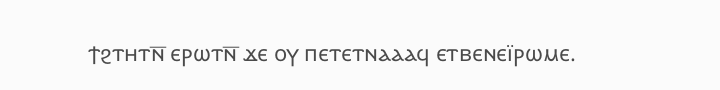ϯϩⲧⲏⲧⲛ̅ ⲉⲣⲱⲧⲛ̅ ϫⲉ ⲟⲩ ⲡⲉⲧⲉⲧⲛⲁⲁⲁϥ ⲉⲧⲃⲉⲛⲉⲓ̈ⲣⲱⲙⲉ.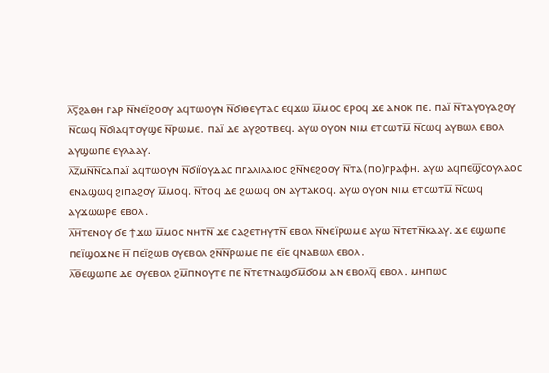ⲗ̅ⲋ̅ϩⲁⲑⲏ ⲅⲁⲣ ⲛ̅ⲛⲉⲓ̈ϩⲟⲟⲩ ⲁϥⲧⲱⲟⲩⲛ ⲛ̅ϭⲓⲑⲉⲩⲧⲁⲥ ⲉϥϫⲱ ⲙ̅ⲙⲟⲥ ⲉⲣⲟϥ ϫⲉ ⲁⲛⲟⲕ ⲡⲉ. ⲡⲁⲓ̈ ⲛ̅ⲧⲁⲩⲟⲩⲁϩⲟⲩ ⲛ̅ⲥⲱϥ ⲛ̅ϭⲓⲁϥⲧⲟⲩϣⲉ ⲛ̅ⲣⲱⲙⲉ. ⲡⲁⲓ̈ ⲇⲉ ⲁⲩϩⲟⲧⲃⲉϥ. ⲁⲩⲱ ⲟⲩⲟⲛ ⲛⲓⲙ ⲉⲧⲥⲱⲧⲙ̅ ⲛ̅ⲥⲱϥ ⲁⲩⲃⲱⲗ ⲉⲃⲟⲗ ⲁⲩϣⲱⲡⲉ ⲉⲩⲗⲁⲁⲩ.
ⲗ̅ⲍ̅ⲙⲛ̅ⲛ̅ⲥⲁⲡⲁⲓ̈ ⲁϥⲧⲱⲟⲩⲛ ⲛ̅ϭⲓⲓ̈ⲟⲩⲇⲁⲥ ⲡⲅⲁⲗⲓⲗⲁⲓⲟⲥ ϩⲛ̅ⲛⲉϩⲟⲟⲩ ⲛ̅ⲧⲁ(ⲡⲟ)ⲅⲣⲁⲫⲏ. ⲁⲩⲱ ⲁϥⲡⲉϣ̅ⲥⲟⲩⲗⲁⲟⲥ ⲉⲛⲁϣⲱϥ ϩⲓⲡⲁϩⲟⲩ ⲙ̅ⲙⲟϥ. ⲛ̅ⲧⲟϥ ⲇⲉ ϩⲱⲱϥ ⲟⲛ ⲁⲩⲧⲁⲕⲟϥ. ⲁⲩⲱ ⲟⲩⲟⲛ ⲛⲓⲙ ⲉⲧⲥⲱⲧⲙ̅ ⲛ̅ⲥⲱϥ ⲁⲩϫⲱⲱⲣⲉ ⲉⲃⲟⲗ.
ⲗ̅ⲏ̅ⲧⲉⲛⲟⲩ ϭⲉ ϯϫⲱ ⲙ̅ⲙⲟⲥ ⲛⲏⲧⲛ̅ ϫⲉ ⲥⲁϩⲉⲧⲏⲩⲧⲛ̅ ⲉⲃⲟⲗ ⲛ̅ⲛⲉⲓ̈ⲣⲱⲙⲉ ⲁⲩⲱ ⲛ̅ⲧⲉⲧⲛ̅ⲕⲁⲁⲩ. ϫⲉ ⲉϣⲱⲡⲉ ⲡⲉⲓ̈ϣⲟϫⲛⲉ ⲏ̅ ⲡⲉⲓ̈ϩⲱⲃ ⲟⲩⲉⲃⲟⲗ ϩⲛ̅ⲛ̅ⲣⲱⲙⲉ ⲡⲉ ⲉⲓ̈ⲉ ϥⲛⲁⲃⲱⲗ ⲉⲃⲟⲗ.
ⲗ̅ⲑ̅ⲉϣⲱⲡⲉ ⲇⲉ ⲟⲩⲉⲃⲟⲗ ϩⲙ̅ⲡⲛⲟⲩⲧⲉ ⲡⲉ ⲛ̅ⲧⲉⲧⲛⲁϣϭⲙ̅ϭⲟⲙ ⲁⲛ ⲉⲃⲟⲗϥ̅ ⲉⲃⲟⲗ. ⲙⲏⲡⲱⲥ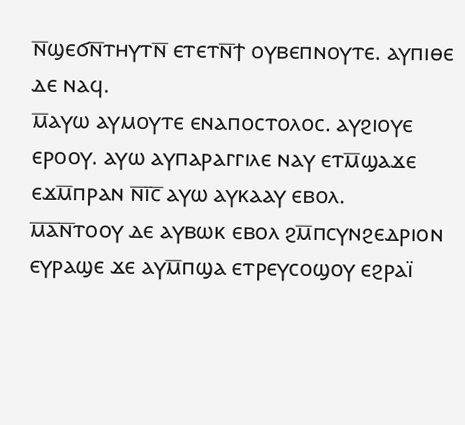ⲛ̅ϣⲉϭⲛ̅ⲧⲏⲩⲧⲛ̅ ⲉⲧⲉⲧⲛ̅ϯ ⲟⲩⲃⲉⲡⲛⲟⲩⲧⲉ. ⲁⲩⲡⲓⲑⲉ ⲇⲉ ⲛⲁϥ.
ⲙ̅ⲁⲩⲱ ⲁⲩⲙⲟⲩⲧⲉ ⲉⲛⲁⲡⲟⲥⲧⲟⲗⲟⲥ. ⲁⲩϩⲓⲟⲩⲉ ⲉⲣⲟⲟⲩ. ⲁⲩⲱ ⲁⲩⲡⲁⲣⲁⲅⲅⲓⲗⲉ ⲛⲁⲩ ⲉⲧⲙ̅ϣⲁϫⲉ ⲉϫⲙ̅ⲡⲣⲁⲛ ⲛ̅ⲓ̅ⲥ̅ ⲁⲩⲱ ⲁⲩⲕⲁⲁⲩ ⲉⲃⲟⲗ.
ⲙ̅ⲁ̅ⲛ̅ⲧⲟⲟⲩ ⲇⲉ ⲁⲩⲃⲱⲕ ⲉⲃⲟⲗ ϩⲙ̅ⲡⲥⲩⲛϩⲉⲇⲣⲓⲟⲛ ⲉⲩⲣⲁϣⲉ ϫⲉ ⲁⲩⲙ̅ⲡϣⲁ ⲉⲧⲣⲉⲩⲥⲟϣⲟⲩ ⲉϩⲣⲁⲓ̈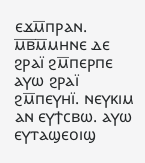ⲉϫⲙ̅ⲡⲣⲁⲛ.
ⲙ̅ⲃ̅ⲙ̅ⲙⲏⲛⲉ ⲇⲉ ϩⲣⲁⲓ̈ ϩⲙ̅ⲡⲉⲣⲡⲉ ⲁⲩⲱ ϩⲣⲁⲓ̈ ϩⲙ̅ⲡⲉⲩⲏⲓ̈. ⲛⲉⲩⲕⲓⲙ ⲁⲛ ⲉⲩϯⲥⲃⲱ. ⲁⲩⲱ ⲉⲩⲧⲁϣⲉⲟⲓϣ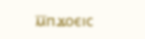ⲙ̅ⲡϫⲟⲉⲓⲥ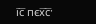ⲓ̅ⲥ̅ ⲡⲉⲭ̅ⲥ̅·